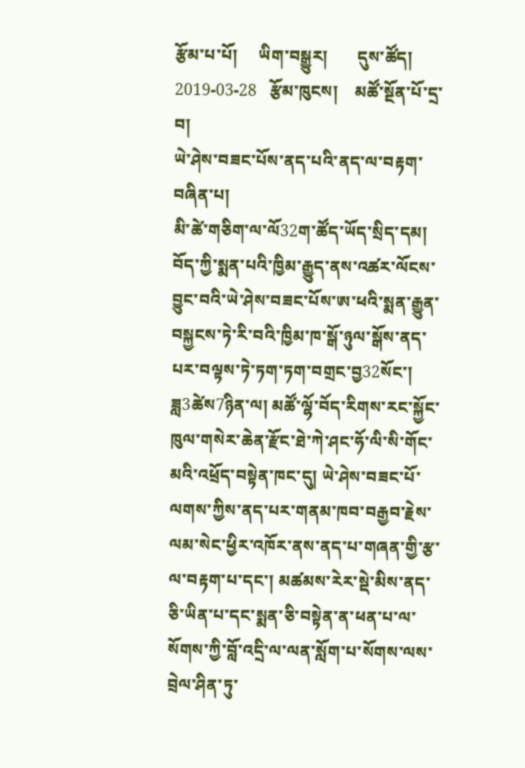རྩོམ་པ་པོ།     ཡིག་བསྒྱུར།       དུས་ཚོད།   2019-03-28   རྩོམ་ཁུངས།    མཚོ་སྔོན་པོ་དྲ་བ།
ཡེ་ཤེས་བཟང་པོས་ནད་པའི་ནད་ལ་བརྟག་བཞིན་པ།
མི་ཚེ་གཅིག་ལ་ལོ32ག་ཚོད་ཡོད་སྲིད་དམ། བོད་ཀྱི་སྨན་པའི་ཁྱིམ་རྒྱུད་ནས་འཚར་ལོངས་བྱུང་བའི་ཡེ་ཤེས་བཟང་པོས་ཨ་ཕའི་སྨན་རྒྱུན་བསྐྱངས་ཏེ་རི་བའི་ཁྱིམ་ཁ་སྒོ་ཉུལ་སྒོས་ནད་པར་བལྟས་ཏེ་ཏག་ཏག་བགྲང་བྱ32སོང་།
ཟླ3ཚེས7ཉིན་ལ། མཚོ་ལྷོ་བོད་རིགས་རང་སྐྱོང་ཁུལ་གསེར་ཆེན་རྫོང་ཐེ་ཀེ་ཤང་ཧོ་ལི་སི་གོང་མའི་འཕྲོད་བསྟེན་ཁང་དུ། ཡེ་ཤེས་བཟང་པོ་ལགས་ཀྱིས་ནད་པར་གནམ་ཁབ་བརྒྱབ་རྗེས་ལམ་སེང་ཕྱིར་འཁོར་ནས་ནད་པ་གཞན་གྱི་རྩ་ལ་བརྟག་པ་དང་། མཚམས་རེར་སྡེ་མིས་ནད་ཅི་ཡིན་པ་དང་སྨན་ཅི་བསྟེན་ན་ཕན་པ་ལ་སོགས་ཀྱི་བློ་འདྲི་ལ་ལན་སློག་པ་སོགས་ལས་བྲེལ་ཤིན་ཏུ་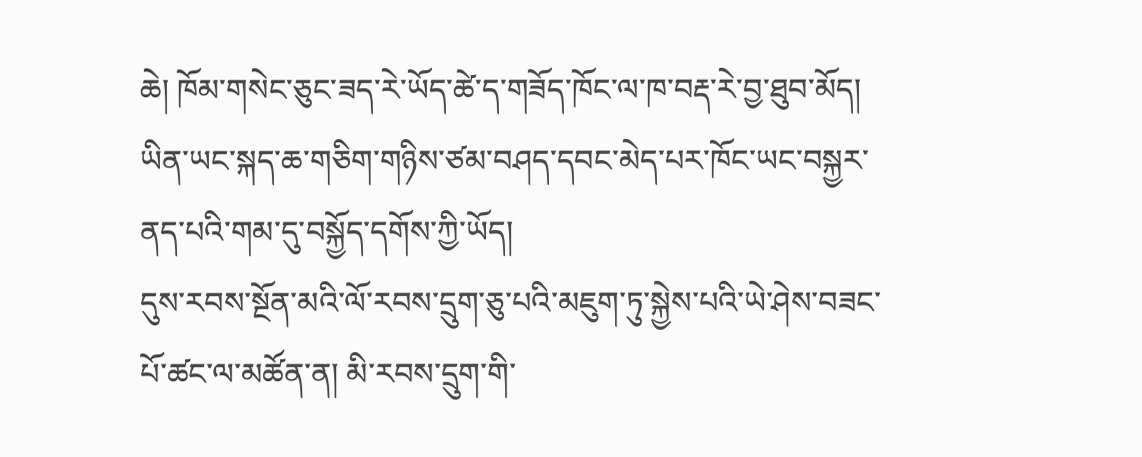ཆེ། ཁོམ་གསེང་ཅུང་ཟད་རེ་ཡོད་ཚེ་ད་གཟོད་ཁོང་ལ་ཁ་བརྡ་རེ་བྱ་ཐུབ་མོད། ཡིན་ཡང་སྐད་ཆ་གཅིག་གཉིས་ཙམ་བཤད་དབང་མེད་པར་ཁོང་ཡང་བསྐྱར་ནད་པའི་གམ་དུ་བསྐྱོད་དགོས་ཀྱི་ཡོད།
དུས་རབས་སྔོན་མའི་ལོ་རབས་དྲུག་ཅུ་པའི་མཇུག་ཏུ་སྐྱེས་པའི་ཡེ་ཤེས་བཟང་པོ་ཚང་ལ་མཚོན་ན། མི་རབས་དྲུག་གི་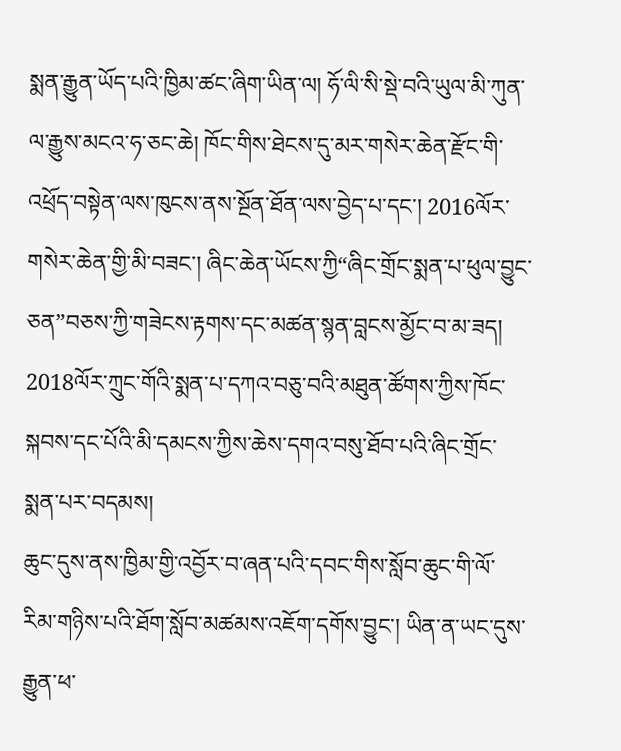སྨན་རྒྱུན་ཡོད་པའི་ཁྱིམ་ཚང་ཞིག་ཡིན་ལ། ཧོ་ལི་སི་སྡེ་བའི་ཡུལ་མི་ཀུན་ལ་རྒྱུས་མངའ་ཧ་ཅང་ཆེ། ཁོང་གིས་ཐེངས་དུ་མར་གསེར་ཆེན་རྫོང་གི་འཕྲོད་བསྟེན་ལས་ཁུངས་ནས་སྔོན་ཐོན་ལས་བྱེད་པ་དང་། 2016ལོར་གསེར་ཆེན་གྱི་མི་བཟང་། ཞིང་ཆེན་ཡོངས་ཀྱི“ཞིང་གྲོང་སྨན་པ་ཕུལ་བྱུང་ཅན”བཅས་ཀྱི་གཟེངས་རྟགས་དང་མཚན་སྙན་བླངས་མྱོང་བ་མ་ཟད། 2018ལོར་ཀྲུང་གོའི་སྨན་པ་དཀའ་བཅུ་བའི་མཐུན་ཚོགས་ཀྱིས་ཁོང་སྐབས་དང་པོའི་མི་དམངས་ཀྱིས་ཆེས་དགའ་བསུ་ཐོབ་པའི་ཞིང་གྲོང་སྨན་པར་བདམས།
ཆུང་དུས་ནས་ཁྱིམ་གྱི་འབྱོར་བ་ཞན་པའི་དབང་གིས་སློབ་ཆུང་གི་ལོ་རིམ་གཉིས་པའི་ཐོག་སློབ་མཚམས་འཇོག་དགོས་བྱུང་། ཡིན་ན་ཡང་དུས་རྒྱུན་ཕ་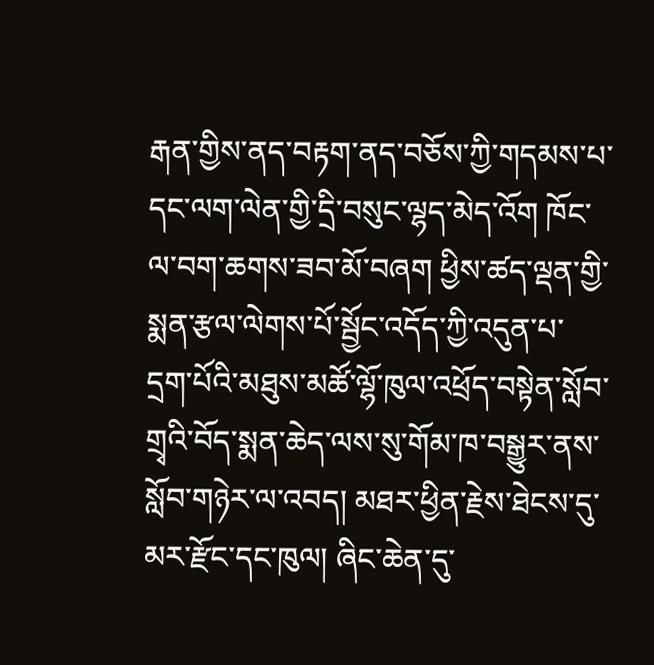རྒན་གྱིས་ནད་བརྟག་ནད་བཅོས་ཀྱི་གདམས་པ་དང་ལག་ལེན་གྱི་དྲི་བསུང་ལྷད་མེད་འོག ཁོང་ལ་བག་ཆགས་ཟབ་མོ་བཞག ཕྱིས་ཚད་ལྡན་གྱི་སྨན་རྩལ་ལེགས་པོ་སྦྱོང་འདོད་ཀྱི་འདུན་པ་དྲག་པོའི་མཐུས་མཚོ་ལྷོ་ཁུལ་འཕྲོད་བསྟེན་སློབ་གྲྭའི་བོད་སྨན་ཆེད་ལས་སུ་གོམ་ཁ་བསྒྱུར་ནས་སློབ་གཉེར་ལ་འབད། མཐར་ཕྱིན་རྗེས་ཐེངས་དུ་མར་རྫོང་དང་ཁུལ། ཞིང་ཆེན་དུ་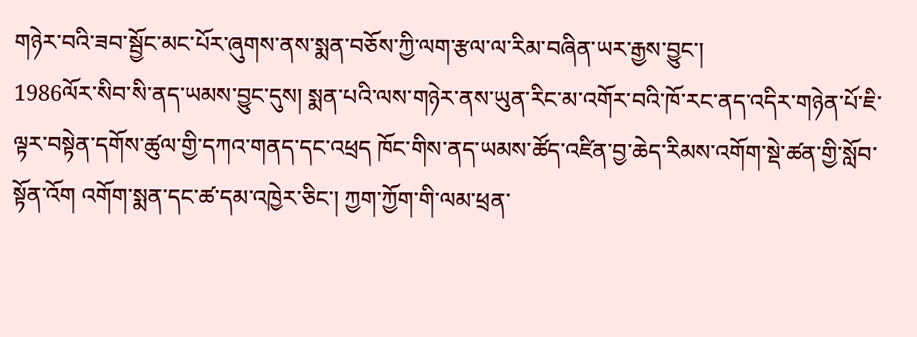གཉེར་བའི་ཟབ་སྦྱོང་མང་པོར་ཞུགས་ནས་སྨན་བཅོས་ཀྱི་ལག་རྩལ་ལ་རིམ་བཞིན་ཡར་རྒྱས་བྱུང་།
1986ལོར་སིབ་སི་ནད་ཡམས་བྱུང་དུས། སྨན་པའི་ལས་གཉེར་ནས་ཡུན་རིང་མ་འགོར་བའི་ཁོ་རང་ནད་འདིར་གཉེན་པོ་ཇི་ལྟར་བསྟེན་དགོས་ཚུལ་གྱི་དཀའ་གནད་དང་འཕྲད ཁོང་གིས་ནད་ཡམས་ཚོད་འཛིན་བྱ་ཆེད་རིམས་འགོག་སྡེ་ཚན་གྱི་སློབ་སྟོན་འོག འགོག་སྨན་དང་ཚ་དམ་འཁྱེར་ཅིང་། ཀྱག་ཀྱོག་གི་ལམ་ཕྲན་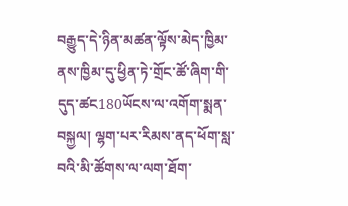བརྒྱུད་དེ་ཉིན་མཚན་ལྟོས་མེད་ཁྱིམ་ནས་ཁྱིམ་དུ་ཕྱིན་ཏེ་གྲོང་ཚོ་ཞིག་གི་དུད་ཚང180ཡོངས་ལ་འགོག་སྨན་བསྐྱལ། ལྷག་པར་རིམས་ནད་ཕོག་སླ་བའི་མི་ཚོགས་ལ་ལག་ཐོག་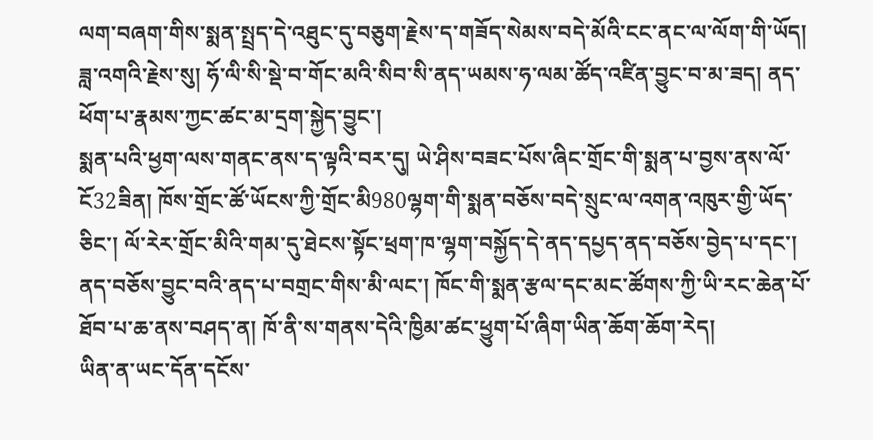ལག་བཞག་གིས་སྨན་སྤྲད་དེ་འཐུང་དུ་བཅུག་རྗེས་ད་གཟོད་སེམས་བདེ་མོའི་ངང་ནང་ལ་ལོག་གི་ཡོད། ཟླ་འགའི་རྗེས་སུ། ཧོ་ལི་སི་སྡེ་བ་གོང་མའི་སིབ་སི་ནད་ཡམས་ཧ་ལམ་ཚོད་འཛིན་བྱུང་བ་མ་ཟད། ནད་ཕོག་པ་རྣམས་ཀྱང་ཚང་མ་དྲག་སྐྱེད་བྱུང་།
སྨན་པའི་ཕྱག་ལས་གནང་ནས་ད་ལྟའི་བར་དུ། ཡེ་ཤིས་བཟང་པོས་ཞིང་གྲོང་གི་སྨན་པ་བྱས་ནས་ལོ་ངོ32ཟིན། ཁོས་གྲོང་ཚོ་ཡོངས་ཀྱི་གྲོང་མི980ལྷག་གི་སྨན་བཅོས་བདེ་སྲུང་ལ་འགན་འཁུར་གྱི་ཡོད་ཅིང་། ལོ་རེར་གྲོང་མིའི་གམ་དུ་ཐེངས་སྟོང་ཕྲག་ཁ་ལྷག་བསྐྱོད་དེ་ནད་དཔྱད་ནད་བཅོས་བྱེད་པ་དང་། ནད་བཅོས་བྱུང་བའི་ནད་པ་བགྲང་གིས་མི་ལང་། ཁོང་གི་སྨན་རྩལ་དང་མང་ཚོགས་ཀྱི་ཡི་རང་ཆེན་པོ་ཐོབ་པ་ཆ་ནས་བཤད་ན། ཁོ་ནི་ས་གནས་དེའི་ཁྱིམ་ཚང་ཕྱུག་པོ་ཞིག་ཡིན་ཆོག་ཆོག་རེད།
ཡིན་ན་ཡང་དོན་དངོས་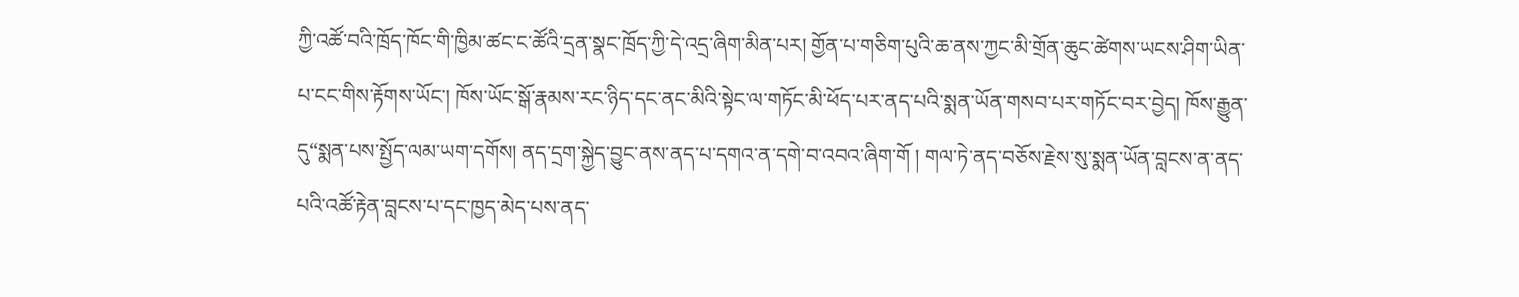ཀྱི་འཚོ་བའི་ཁྲོད་ཁོང་གི་ཁྱིམ་ཚང་ང་ཚོའི་དྲན་སྣང་ཁྲོད་ཀྱི་དེ་འདྲ་ཞིག་མིན་པར། གྱོན་པ་གཅིག་པུའི་ཆ་ནས་ཀྱང་མི་གྲོན་ཆུང་ཚེགས་ཡངས་ཤིག་ཡིན་པ་ངང་གིས་རྟོགས་ཡོང་། ཁོས་ཡོང་སྒོ་རྣམས་རང་ཉིད་དང་ནང་མིའི་སྟེང་ལ་གཏོང་མི་ཕོད་པར་ནད་པའི་སྨན་ཡོན་གསབ་པར་གཏོང་བར་བྱེད། ཁོས་རྒྱུན་དུ“སྨན་པས་སྤྱོད་ལམ་ཡག་དགོས། ནད་དྲག་སྐྱེད་བྱུང་ནས་ནད་པ་དགའ་ན་དགེ་བ་འབའ་ཞིག་གོ ། གལ་ཏེ་ནད་བཅོས་རྗེས་སུ་སྨན་ཡོན་བླངས་ན་ནད་པའི་འཚོ་རྟེན་བླངས་པ་དང་ཁྱད་མེད་པས་ནད་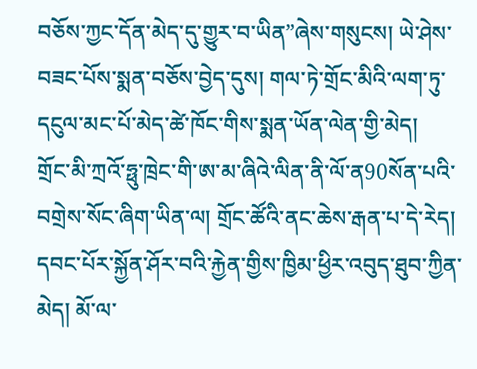བཅོས་ཀྱང་དོན་མེད་དུ་གྱུར་བ་ཡིན”ཞེས་གསུངས། ཡེ་ཤེས་བཟང་པོས་སྨན་བཅོས་བྱེད་དུས། གལ་ཏེ་གྲོང་མིའི་ལག་ཏུ་དངུལ་མང་པོ་མེད་ཚེ་ཁོང་གིས་སྨན་ཡོན་ལེན་གྱི་མེད།
གྲོང་མི་ཀྲའོ་ཧྥུ་ཁྲེང་གི་ཨ་མ་ཞིའེ་ལིན་ནི་ལོ་ན90སོན་པའི་བགྲེས་སོང་ཞིག་ཡིན་ལ། གྲོང་ཚོའི་ནང་ཆེས་རྒན་པ་དེ་རེད། དབང་པོར་སྐྱོན་ཤོར་བའི་རྐྱེན་གྱིས་ཁྱིམ་ཕྱིར་འབུད་ཐུབ་ཀྱིན་མེད། མོ་ལ་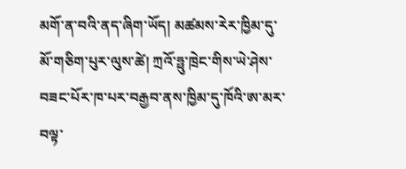མགོ་ན་བའི་ནད་ཞིག་ཡོད། མཚམས་རེར་ཁྱིམ་དུ་མོ་གཅིག་པུར་ལུས་ཚེ། ཀྲའོ་ཧྥུ་ཁྲེང་གིས་ཡེ་ཤེས་བཟང་པོར་ཁ་པར་བརྒྱབ་ནས་ཁྱིམ་དུ་ཁོའི་ཨ་མར་བལྟ་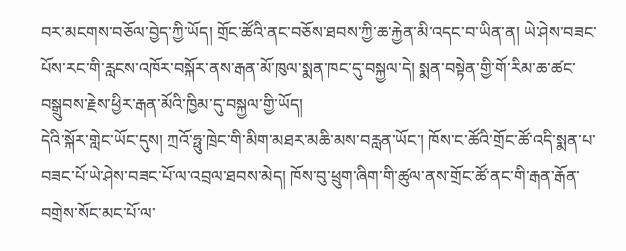བར་མངགས་བཅོལ་བྱེད་ཀྱི་ཡོད། གྲོང་ཚོའི་ནང་བཅོས་ཐབས་ཀྱི་ཆ་རྐྱེན་མི་འདང་བ་ཡིན་ན། ཡེ་ཤེས་བཟང་པོས་རང་གི་རླངས་འཁོར་བསྐོར་ནས་རྒན་མོ་ཁུལ་སྨན་ཁང་དུ་བསྐྱལ་དེ། སྨན་བསྟེན་གྱི་གོ་རིམ་ཆ་ཚང་བསྒྲུབས་རྗེས་ཕྱིར་རྒན་མོའི་ཁྱིམ་དུ་བསྐྱལ་གྱི་ཡོད།
དེའི་སྐོར་གླེང་ཡོང་དུས། ཀྲའོ་ཧྥུ་ཁྲེང་གི་མིག་མཐར་མཆི་མས་བརླན་ཡོང་། ཁོས་ང་ཚོའི་གྲོང་ཚོ་འདི་སྨན་པ་བཟང་པོ་ཡེ་ཤེས་བཟང་པོ་ལ་འབྲལ་ཐབས་མེད། ཁོས་བུ་ཕྲུག་ཞིག་གི་ཚུལ་ནས་གྲོང་ཚོ་ནང་གི་རྒན་རྒོན་བགྲེས་སོང་མང་པོ་ལ་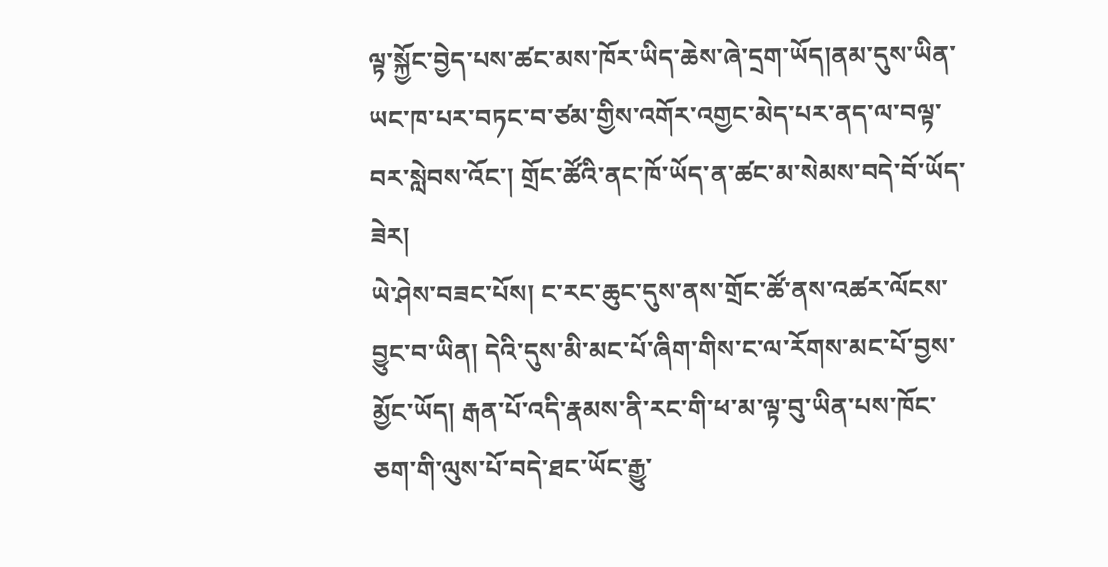ལྟ་སྐྱོང་བྱེད་པས་ཚང་མས་ཁོར་ཡིད་ཆེས་ཞེ་དྲག་ཡོད།ནམ་དུས་ཡིན་ཡང་ཁ་པར་བཏང་བ་ཙམ་གྱིས་འགོར་འགྱང་མེད་པར་ནད་ལ་བལྟ་བར་སླེབས་འོང་། གྲོང་ཚོའི་ནང་ཁོ་ཡོད་ན་ཚང་མ་སེམས་བདེ་བོ་ཡོད་ཟེར།
ཡེ་ཤེས་བཟང་པོས། ང་རང་ཆུང་དུས་ནས་གྲོང་ཚོ་ནས་འཚར་ལོངས་བྱུང་བ་ཡིན། དེའི་དུས་མི་མང་པོ་ཞིག་གིས་ང་ལ་རོགས་མང་པོ་བྱས་མྱོང་ཡོད། རྒན་པོ་འདི་རྣམས་ནི་རང་གི་ཕ་མ་ལྟ་བུ་ཡིན་པས་ཁོང་ཅག་གི་ལུས་པོ་བདེ་ཐང་ཡོང་རྒྱུ་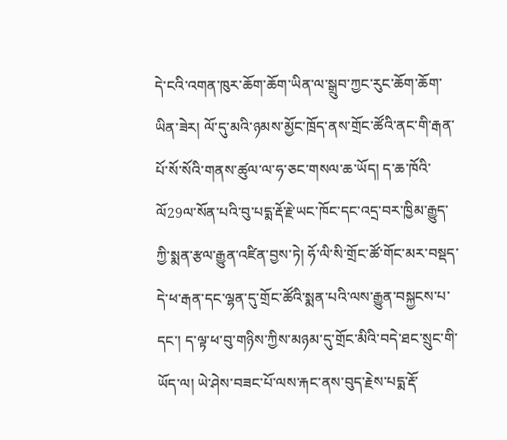དེ་ངའི་འགན་ཁུར་ཆོག་ཆོག་ཡིན་ལ་སྒྲུབ་ཀྱང་རུང་ཆོག་ཆོག་ཡིན་ཟེར། ལོ་དུ་མའི་ཉམས་མྱོང་ཁྲོད་ནས་གྲོང་ཚོའི་ནང་གི་རྒན་པོ་སོ་སོའི་གནས་ཚུལ་ལ་ཧ་ཅང་གསལ་ཆ་ཡོད། ད་ཆ་ཁོའི་ལོ29ལ་སོན་པའི་བུ་པདྨ་རྡོ་རྗེ་ཡང་ཁོང་དང་འདྲ་བར་ཁྱིམ་རྒྱུད་ཀྱི་སྨན་རྩལ་རྒྱུན་འཛིན་བྱས་ཏེ། ཧོ་ལི་སི་གྲོང་ཚོ་གོང་མར་བསྡད་དེ་ཕ་རྒན་དང་ལྷན་དུ་གྲོང་ཚོའི་སྨན་པའི་ལས་རྒྱུན་བསྐྱངས་པ་དང་། ད་ལྟ་ཕ་བུ་གཉིས་ཀྱིས་མཉམ་དུ་གྲོང་མིའི་བདེ་ཐང་སྲུང་གི་ཡོད་ལ། ཡེ་ཤེས་བཟང་པོ་ལས་རྐང་ནས་བུད་རྗེས་པདྨ་རྡོ་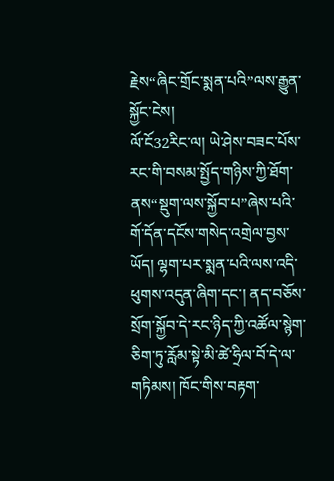རྗེས“ཞིང་གྲོང་སྨན་པའི”ལས་རྒྱུན་སྐྱོང་ངེས།
ལོ་ངོ32རིང་ལ། ཡེ་ཤེས་བཟང་པོས་རང་གི་བསམ་སྤྱོད་གཉིས་ཀྱི་ཐོག་ནས“སྡུག་ལས་སྐྱོབ་པ”ཞེས་པའི་གོ་དོན་དངོས་གསེད་འགྲེལ་བྱས་ཡོད། ལྷག་པར་སྨན་པའི་ལས་འདི་ཕུགས་འདུན་ཞིག་དང་། ནད་བཅོས་སྲོག་སྐྱོབ་དེ་རང་ཉིད་ཀྱི་འཚོལ་སྙེག་ཅིག་ཏུ་རློམ་སྟེ་མི་ཚེ་ཧྲིལ་བོ་དེ་ལ་གཏིམས། ཁོང་གིས་བརྟག་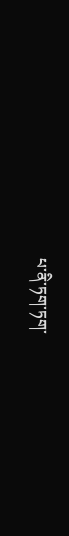པ་ནི་ཏག་ཏག་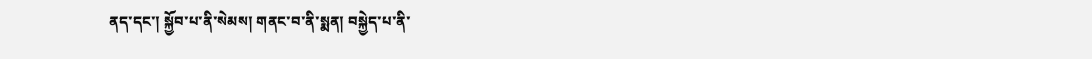ནད་དང་། སྐྱོབ་པ་ནི་སེམས། གནང་བ་ནི་སྨན། བསྐྱེད་པ་ནི་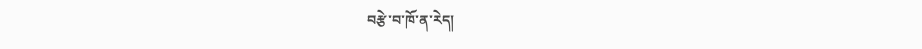བརྩེ་བ་ཁོ་ན་རེད།